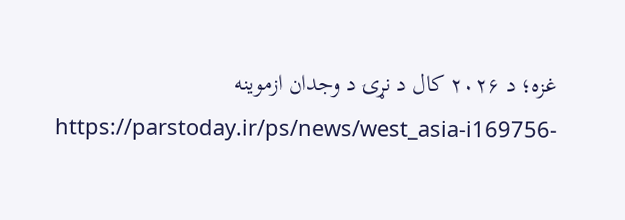غزه؛ د ۲۰۲۶ کال د نړۍ د وجدان ازموینه
https://parstoday.ir/ps/news/west_asia-i169756-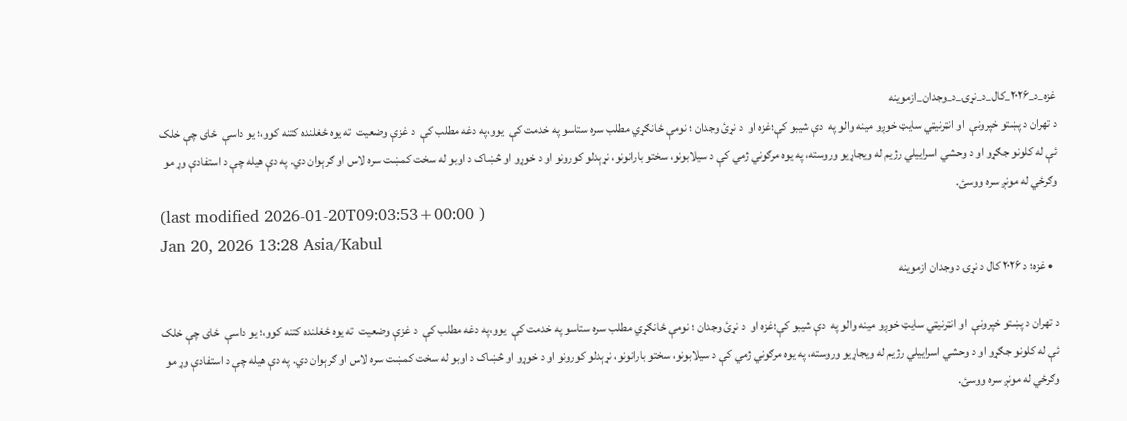غزه_د_۲۰۲۶_کال_د_نړۍ_د_وجدان_ازموینه
د تهران د پښتو خپرونې  او انټرنیټي سایټ خوږو مینه والو په  دې شیبو کې؛غزه او  د نړئ وجدان ؛ نومې ځانګړي مطلب سره ستاسو په خدمت کې  یوو،په دغه مطلب کې  د غزې وضعیت  ته یوه ځغلنده کتنه کوو،؛ یو داسې  ځای چې خلک ئې له کلونو جګړو او د وحشي اسراییلي رژیم له ویجاړیو وروسته، په یوه مرګوني ژمي کې د سیلابونو، سختو بارانونو، نړېدلو کورونو او د خوړو او څښاک د اوبو له سخت کمښت سره لاس او ګرېوان دي. په دې هیله چې د استفادې وړ مو وګرځي له مونږ سره ووسئ.
(last modified 2026-01-20T09:03:53+00:00 )
Jan 20, 2026 13:28 Asia/Kabul
  • غزه؛ د ۲۰۲۶ کال د نړۍ د وجدان ازموینه

د تهران د پښتو خپرونې  او انټرنیټي سایټ خوږو مینه والو په  دې شیبو کې؛غزه او  د نړئ وجدان ؛ نومې ځانګړي مطلب سره ستاسو په خدمت کې  یوو،په دغه مطلب کې  د غزې وضعیت  ته یوه ځغلنده کتنه کوو،؛ یو داسې  ځای چې خلک ئې له کلونو جګړو او د وحشي اسراییلي رژیم له ویجاړیو وروسته، په یوه مرګوني ژمي کې د سیلابونو، سختو بارانونو، نړېدلو کورونو او د خوړو او څښاک د اوبو له سخت کمښت سره لاس او ګرېوان دي. په دې هیله چې د استفادې وړ مو وګرځي له مونږ سره ووسئ.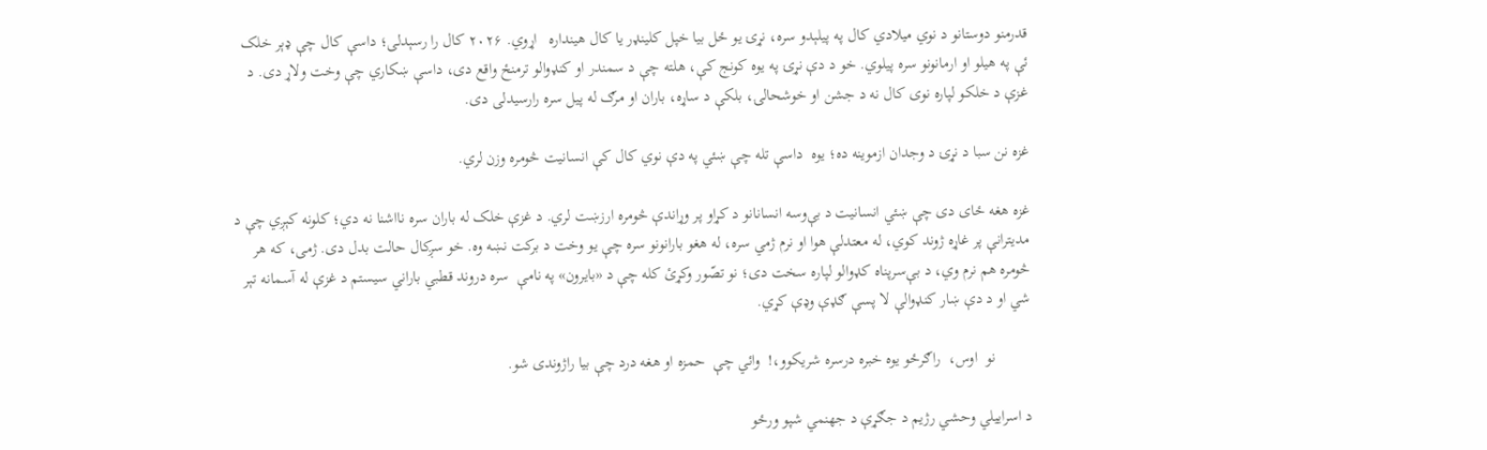قدرمنو دوستانو د نوي میلادي کال په پیلېدو سره، نړۍ یو ځل بیا خپل کلینډر یا کال هینداره   اړوي. ۲۰۲۶ کال را رسېدلی؛ داسې کال چې ډېر خلک ئې په هیلو او ارمانونو سره پیلوي. خو د دې نړۍ په یوه کونج کې، هلته چې د سمندر او کنډوالو ترمنځ واقع دی، داسې ښکاري چې وخت ولاړ دی. د غزې د خلکو لپاره نوی کال نه د جشن او خوشحالۍ، بلکې د ساړه، باران او مرګ له پیل سره رارسیدلی دی.

غزه نن سبا د نړۍ د وجدان ازموینه ده؛ یوه  داسې تله چې ښئي په دې نوي کال کې انسانیت څومره وزن لري.

غزه هغه ځای دی چې ښئي انسانیت د بې‌وسه انسانانو د کړاو پر وړاندې څومره ارزښت لري. د غزې خلک له باران سره نااشنا نه دي؛ کلونه کېږي چې د مدیترانې پر غاړه ژوند کوي، له معتدلې هوا او نرم ژمي سره، له هغو بارانونو سره چې یو وخت د برکت نښه وه. خو سږکال حالت بدل دی. ژمی، که هر څومره هم نرم وي، د بې‌سرپناه کډوالو لپاره سخت دی؛ نو تصّور وکړئ کله چې د «بایرون» په نامې  سره دروند قطبي باراني سیستم د غزې له آسمانه تېر شي او د دې ښار کنډوالې لا پسې ګډې وډې کړي.

         نو  اوس،  راګرځو یوه خبره درسره شریکوو،!  وائي چې  حمزه او هغه درد چې بیا راژوندی شو.

د اسراییلي وحشي رژیم د جګړې د جهنمي شپو ورځو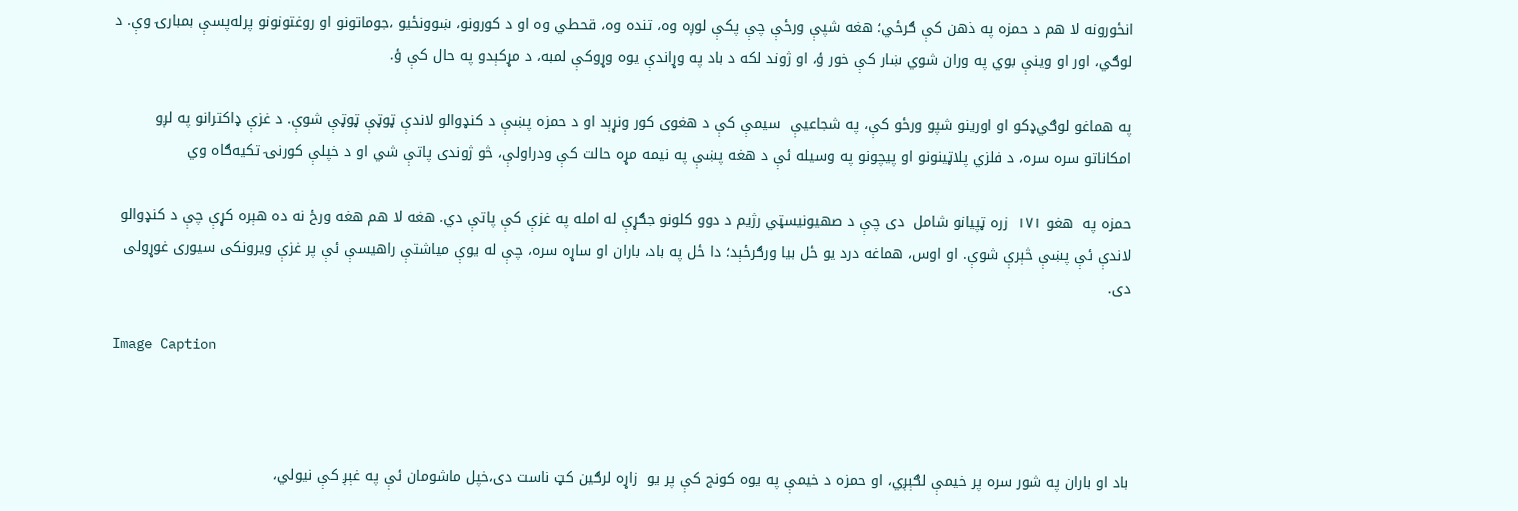انځورونه لا هم د حمزه په ذهن کې ګرځي؛ هغه شپې ورځې چې پکې لوږه وه، تنده وه، قحطي وه او د کورونو، ښوونځیو ،جوماتونو او روغتونونو پرله‌پسې بمبارۍ وې. د لوګي، اور او وینې بوي په وران شوي ښار کې خور ؤ، او ژوند لکه د باد په وړاندې یوه وړوکې لمبه، د مړکېدو په حال کې ؤ.

په هماغو لوګي‌ډکو او اورینو شپو ورځو کې، په شجاعیې  سیمې کې د هغوی کور ونړېد او د حمزه پښې د کنډوالو لاندې ټوټې ټوټې شوې. د غزې ډاکترانو په لږو امکاناتو سره سره، د فلزي پلاټینونو او پیچونو په وسیله ئې د هغه پښې په نیمه مړه حالت کې ودراولې، څو ژوندی پاتې شي او د خپلې کورنۍ تکیه‌ګاه وي

حمزه په  هغو ۱۷۱  زره ټپیانو شامل  دی چې د صهیونیسټي رژیم د دوو کلونو جګړې له امله په غزې کې پاتې دي. هغه لا هم هغه ورځ نه ده هېره کړې چې د کنډوالو لاندې ئې پښې څېرې شوې. او اوس، هماغه درد یو ځل بیا ورګرځېد؛ دا ځل په باد، باران او ساړه سره، چې له یوې میاشتې راهیسې ئې پر غزې ویرونکی سیوری غوړولی دی.

Image Caption



باد او باران په شور سره پر خیمې لګېږي، او حمزه د خیمې په یوه کونج کې پر یو  زاړه لرګین کټ ناست دی،خپل ماشومان ئې په غېږ کې نیولي،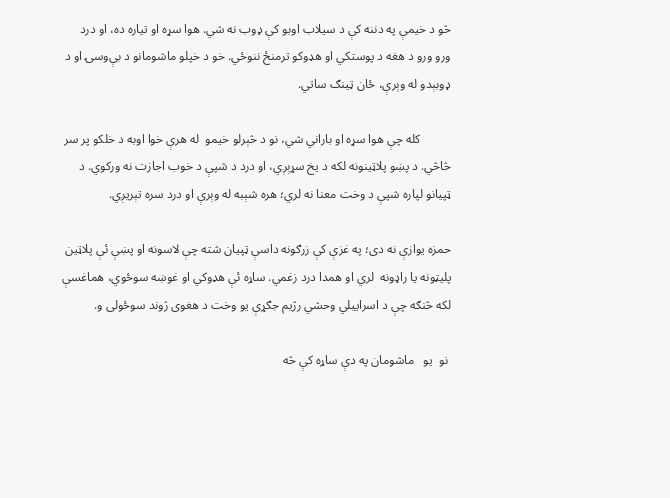څو د خیمې په دننه کې د سیلاب اوبو کې ډوب نه شي. هوا سړه او تیاره ده، او درد  ورو ورو د هغه د پوستکي او هډوکو ترمنځ ننوځي. خو د خپلو ماشومانو د بې‌وسۍ او د ډوبېدو له وېرې، ځان ټینګ ساتي.

          کله چې هوا سړه او باراني شي، نو د څېرلو خیمو  له هرې خوا اوبه د خلکو پر سر څاڅي. د پښو پلاټینونه لکه د یخ سړېږي، او درد د شپې د خوب اجازت نه ورکوي. د ټپیانو لپاره شپې د وخت معنا نه لري؛ هره شېبه له وېرې او درد سره تېریږي.

حمزه یوازې نه دی؛ په غزې کې زرګونه داسې ټپیان شته چې لاسونه او پښې ئې پلاټین پلیټونه یا راډونه  لري او همدا درد زغمي. ساړه ئې هډوکي او غوښه سوځوي، هماغسې لکه څنګه چې د اسراییلي وحشي رژیم جګړې یو وخت د هغوی ژوند سوځولی و.

 نو  یو   ماشومان په دې ساړه کې څه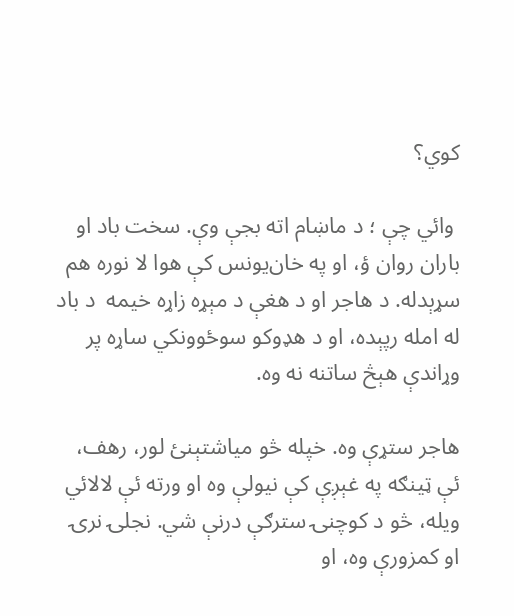کوي؟

 وائي چې ؛ د ماښام اته بجې وې. سخت باد او باران روان ؤ، او په خان‌یونس کې هوا لا نوره هم سړېدله. د هاجر او د هغې د مېړه زاړه خیمه  د باد له امله رپېده، او د هډوکو سوځوونکي ساړه پر وړاندې هېڅ ساتنه نه وه.

هاجر ستړې وه. خپله څو میاشتېنئ لور، رهف، ئې ټینګه په غېږې کې نیولې وه او ورته ئې لالائي ویله، څو د کوچنۍ سترګې درنې شي. نجلۍ نرۍ او کمزورې وه، او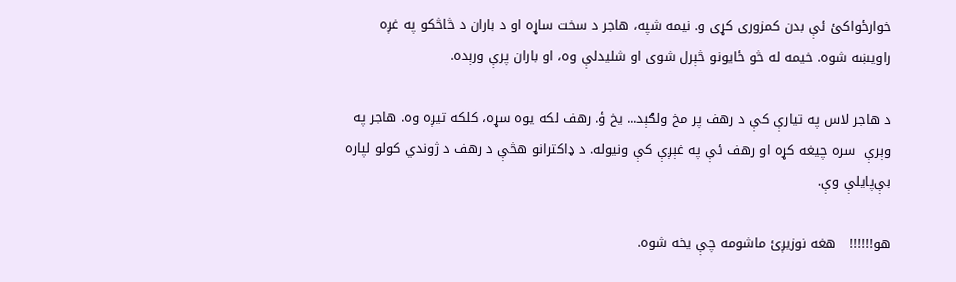خوارځواکئ ئې بدن کمزوری کړی و. نیمه شپه، هاجر د سخت ساړه او د باران د څاڅکو په غږه راویښه شوه. خیمه له څو ځایونو څېرل شوی او شلیدلې وه، او باران پرې ورېده.

د هاجر لاس په تیارې کې د رهف پر مخ ولګېد... یخ ؤ. رهف لکه یوه سړه، کلکه تیږه وه. هاجر په وېرې  سره چیغه کړه او رهف ئې په غېږې کې ونیوله. د ډاکترانو هڅې د رهف د ژوندي کولو لپاره بې‌پایلې وې.

هو!!!!!!   هغه نوزیږئ ماشومه چې یخه شوه.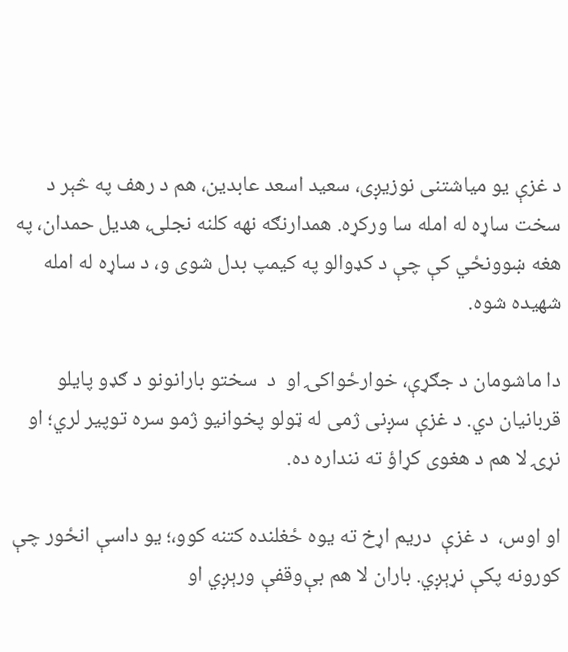د غزې یو میاشتنی نوزیږی، سعید اسعد عابدین، هم د رهف په څېر د سخت ساړه له امله سا ورکړه. همدارنګه نهه کلنه نجلۍ، هدیل حمدان، په هغه ښوونځي کې چې د کډوالو په کیمپ بدل شوی و، د ساړه له امله شهیده شوه.

دا ماشومان د جګړې، خوارځواکۍ او  د  سختو بارانونو د ګډو پایلو قربانیان دي. د غزې سږنی ژمی له ټولو پخوانیو ژمو سره توپیر لري؛ او نړۍ لا هم د هغوی کړاؤ ته ننداره ده.

او اوس،  د غزې  دریم اړخ ته یوه ځغلنده کتنه کوو،؛ یو داسې انځور چې کورونه پکې نړېږي. باران لا هم بې‌وقفې ورېږي او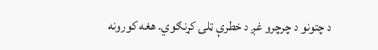د چتونو د چرچرو غږ د خطرې ټلۍ کړنګوي. هغه کورونه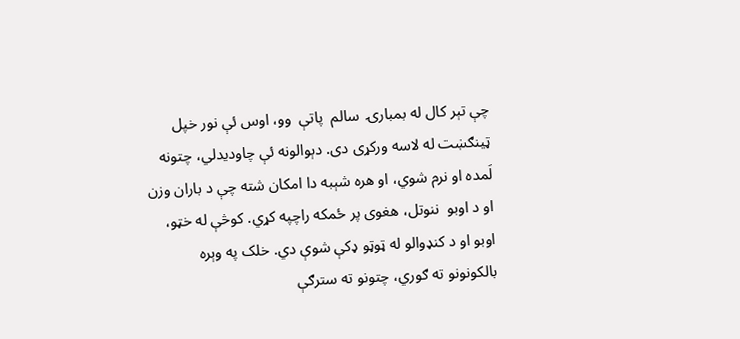چې تېر کال له بمبارۍ  سالم  پاتې  وو، اوس ئې نور خپل ټینګښت له لاسه ورکړی دی. دېوالونه ئې چاودیدلي، چتونه لَمده او نرم شوي، او هره شېبه دا امکان شته چې د باران وزن او د اوبو  ننوتل، هغوی پر ځمکه راچپه کړي. کوڅې له خټو، اوبو او د کنډوالو له ټوټو ډکې شوې دي. خلک په وېره بالکونونو ته ګوري، چتونو ته سترګې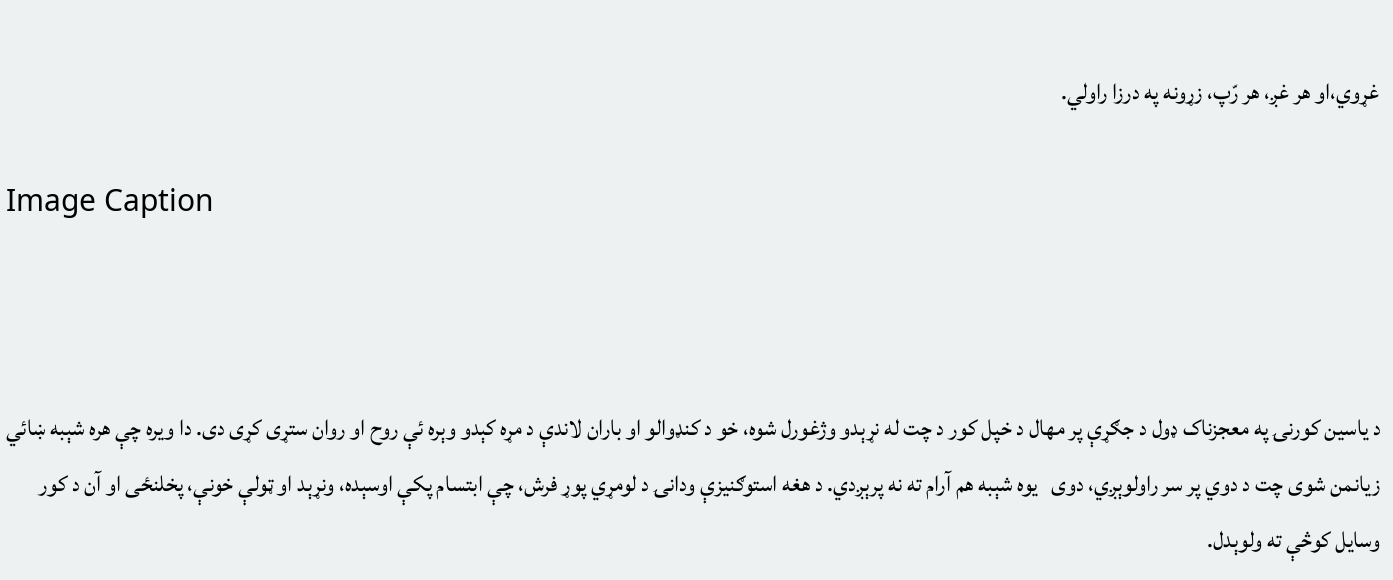غړوي،او هر غږ، هر رّپ، زړونه په درزا راولي.

Image Caption



د یاسین کورنۍ په معجزناک ډول د جګړې پر مهال د خپل کور د چت له نړېدو وژغورل شوه، خو د کنډوالو او باران لاندې د مړه کېدو وېره ئې روح او روان ستړی کړی دی. دا ویره چې هره شېبه ښائي زیانمن شوی چت د دوي پر سر راولوېږي، دوی   یوه شېبه هم آرام ته نه پرېږدي. د هغه استوګنیزې ودانۍ د لومړي پوړ فرش، چې ابتسام پکې اوسېده، ونړېد او ټولې خونې، پخلنځی او آن د کور وسایل کوڅې ته ولوېدل.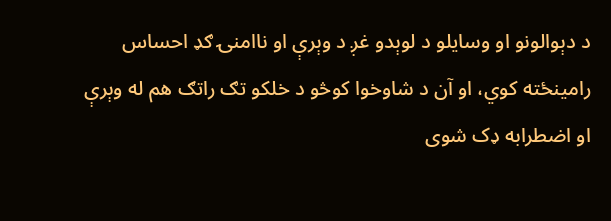د دېوالونو او وسایلو د لوېدو غږ د وېرې او ناامنۍ ګډ احساس رامینځته کوي، او آن د شاوخوا کوڅو د خلکو تګ راتګ هم له وېرې او اضطرابه ډک شوی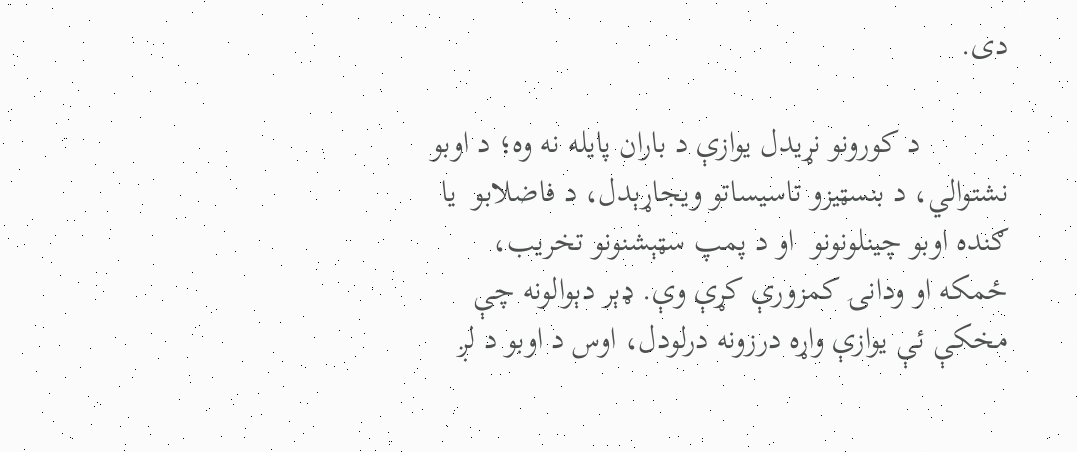دی.

           د کورونو نړیدل یوازې د باران پایله نه وه؛ د اوبو نشتوالي، د بنسټیزو تاسیساتو ویجاړېدل، د فاضلابو  یا  ګنده اوبو چینلونونو  او د پمپ سټېشنونو تخریب، ځمکه او ودانۍ کمزورې کړې وې. ډېر دېوالونه چې مخکې ئې یوازې واړه درزونه درلودل، اوس د اوبو د لږ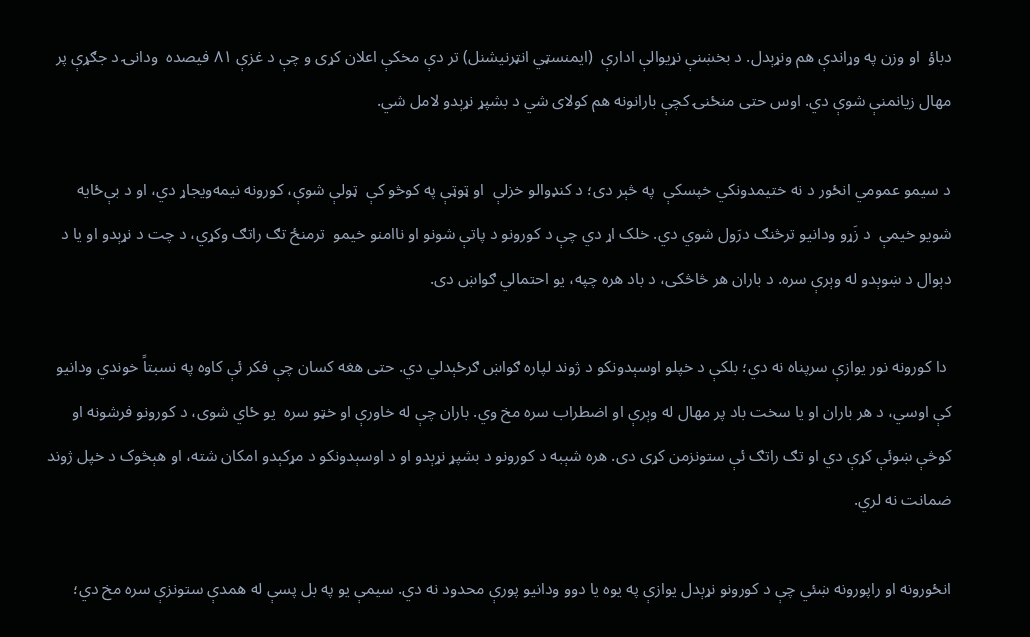دباؤ  او وزن په وړاندې هم ونړېدل. د بخښنې نړیوالې ادارې  (ایمنسټي انټرنیشنل) تر دې مخکې اعلان کړی و چې د غزې ۸۱ فیصده  ودانۍ د جګړې پر مهال زیانمنې شوې دي. اوس حتی منځنۍ کچې بارانونه هم کولای شي د بشپړ نړېدو لامل شي.

د سیمو عمومي انځور د نه ختیمدونکي خپسکې  په څېر دی؛ د کنډوالو خزلې  او ټوټې په کوڅو کې  ټولې شوې، کورونه نیمه‌ویجاړ دي، او د بې‌ځایه شویو خیمې  د زَړو ودانیو ترڅنګ درَول شوي دي. خلک اړ دي چې د کورونو د پاتې شونو او ناامنو خیمو  ترمنځ تګ راتګ وکړي، د چت د نړېدو او یا د دېوال د ښوېدو له وېرې سره. د باران هر څاڅکی، د باد هره چپه، یو احتمالي ګواښ دی.

 دا کورونه نور یوازې سرپناه نه دي؛ بلکې د خپلو اوسېدونکو د ژوند لپاره ګواښ ګرځېدلي دي. حتی هغه کسان چې فکر ئې کاوه په نسبتاً خوندي ودانیو کې اوسي، د هر باران او یا سخت باد پر مهال له وېرې او اضطراب سره مخ وي. باران چې له خاورې او خټو سره  یو ځاي شوی، د کورونو فرشونه او کوڅې ښوئې کړې دي او تګ راتګ ئې ستونزمن کړی دی. هره شېبه د کورونو د بشپړ نړېدو او د اوسېدونکو د مړکېدو امکان شته، او هېڅوک د خپل ژوند ضمانت نه لري.

انځورونه او راپورونه ښئي چې د کورونو نړېدل یوازې په یوه یا دوو ودانیو پورې محدود نه دي. سیمې یو په بل پسې له همدې ستونزې سره مخ دي؛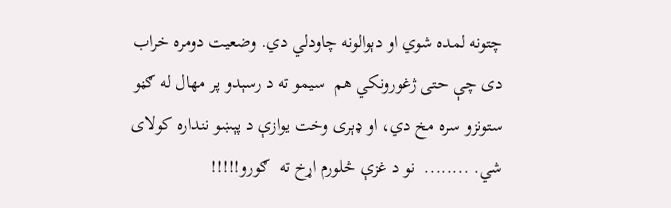چتونه لمده شوي او دېوالونه چاودلي دي. وضعیت دومره خراب دی چې حتی ژغورونکي هم  سیمو ته د رسېدو پر مهال له ګڼو ستونزو سره مخ دي، او ډېری وخت یوازې د پېښو ننداره کولای شي. ........  نو د غزې څلورم اړخ ته  ګورو!!!!!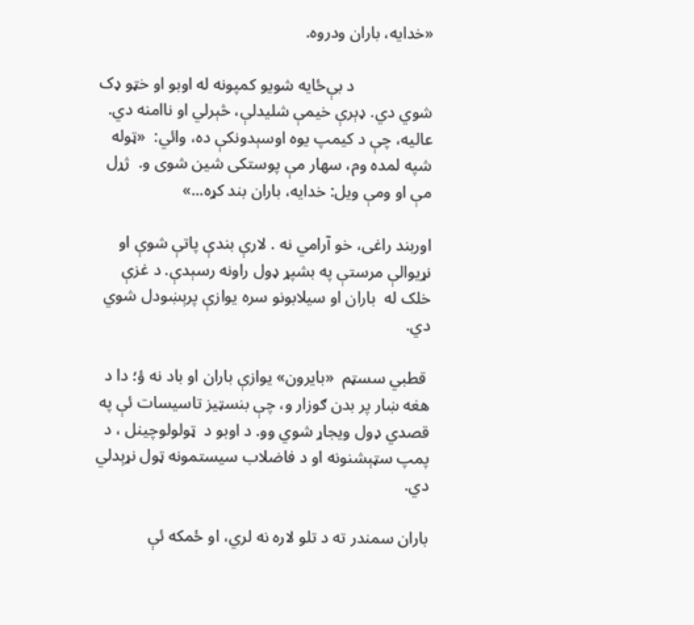«خدایه، باران ودروه.

                   د بې‌ځایه شویو کمپونه له اوبو او خټو ډک شوي دي. ډېرې خیمې شلیدلې، څېرلي او ناامنه دي. عالیه، چې د کیمپ یوه اوسېدونکې ده، وائي:  «ټوله شپه لمده وم، سهار مې پوستکی شین شوی و.  ژړل مې او ومې ویل: خدایه، باران بند کړه...»

اوربند راغی، خو آرامي نه . لارې بندې پاتې شوې او نړیوالې مرستې په بشپړ ډول راونه رسېدې. د غزې خلک له  باران او سیلابونو سره یوازې پرېښودل شوي دي.

 قطبي سسټم  «بایرون» یوازې باران او باد نه ؤ؛ دا د هغه ښار پر بدن ګوزار و، چې بنسټیز تاسیسات ئې په قصدي ډول ویجاړ شوي وو. د اوبو د  ټولولوچینل ، د پمپ سټېشنونه او د فاضلاب سیستمونه ټول نړېدلي دي.

باران سمندر ته د تلو لاره نه لري، او ځمکه ئې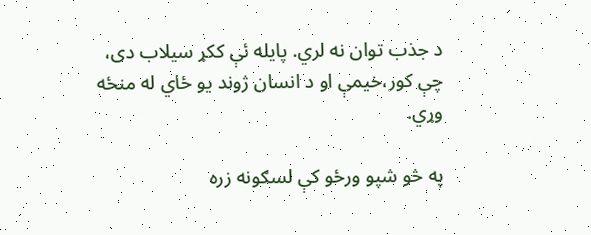د جذب توان نه لري. پایله ئې ککړ سیلاب دی، چې کور،خیمې او د انسان ژوند یو ځاي له منځه وړي.

په څو شپو ورځو کې لسګونه زره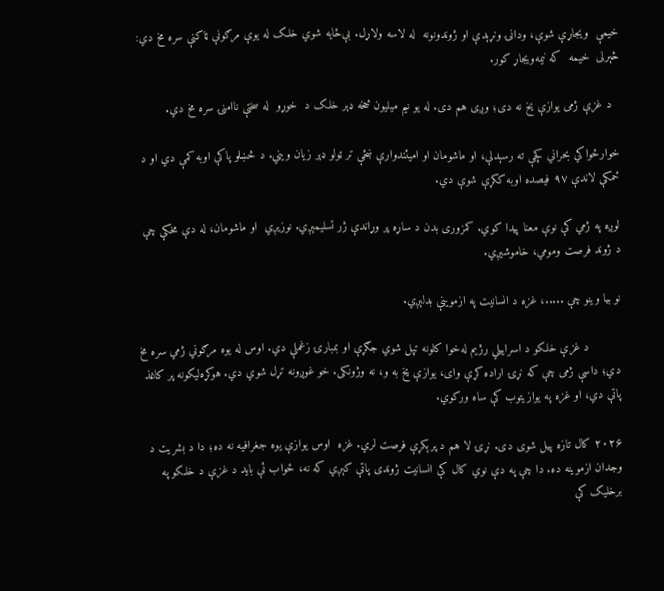خیمې  ویجاړې شوې، ودانۍ ونړېدې او ژوندونونه  له لاسه ولاړل. بې‌ځایه شوي خلک له یوې مرګونې ټاکنې سره مخ دي: څېرلی  خیمه  که نیمه‌ویجاړ کور.

  د غزې ژمی یوازې یخ نه دی؛ وږی هم دی. له یو نیم میلیون څخه ډېر خلک د  خوړو  له سختې ناامنۍ سره مخ دي.

خوارځواکي بحراني کچې ته رسېدلې، او ماشومان او امیئندوارې ښځې تر ټولو ډېر زیان ویني. د څښلو پاکې اوبه کمې دي او د ځمکې لاندې ۹۷ فیصده اوبه ککړې شوې دي.

لوږه په ژمي کې نوې معنا پیدا کوي. کمزوری بدن د ساړه پر وړاندې ژر تسلیمېږي. نوزیږي  او ماشومان، له دې مخکې چې د ژوند فرصت ومومي، خاموشیږي.

نو بیا وینو چې .....، غزه د انسانیت په ازموینې بدلېږي.

         د غزې خلکو د اسراییلي رژیم له‌خوا کلونه تپل شوي جګړې او بمبارۍ زغملې دي. اوس له یوه مرګوني ژمي سره مخ دي؛ داسې ژمی چې که نړۍ اراده کړې وای، یوازې یخ به و، نه وژونکی. خو غوږونه تړل شوي دي. هوکړه‌لیکونه پر کاغذ پاتې دي، او غزه په یوازیتوب کې ساه ورکوي.

۲۰۲۶ کال تازه پیل شوی دی. نړۍ لا هم د پرېکړې فرصت لري. غزه  اوس یوازې یوه جغرافیه نه ده؛ دا د بشریت د وجدان ازموینه ده. دا چې په دې نوي کال کې انسانیت ژوندی پاتې کېږي که نه، ځواب ئې باید د غزې د خلکو په برخلیک کې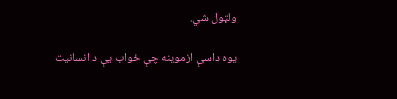ولټول شي.

یوه داسې ازموینه چې ځواب یې د انسانیت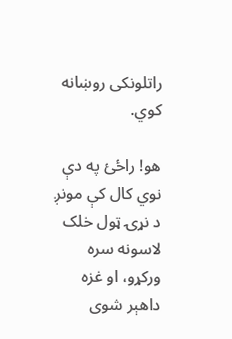راتلونکی روښانه کوي.

هو! راځئ په دې نوي کال کې مونږ د نړۍ ټول خلک لاسونه سره ورکړو، او غزه داهېر شوی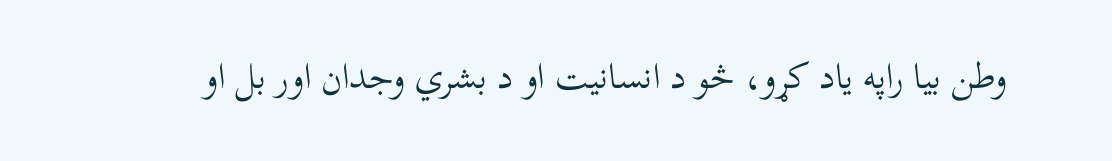وطن بیا راپه یاد کړو، څو د انسانیت او د بشري وجدان اور بل او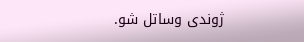ژوندی وساتل شو.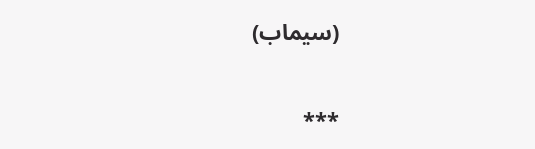(سیماب)

***